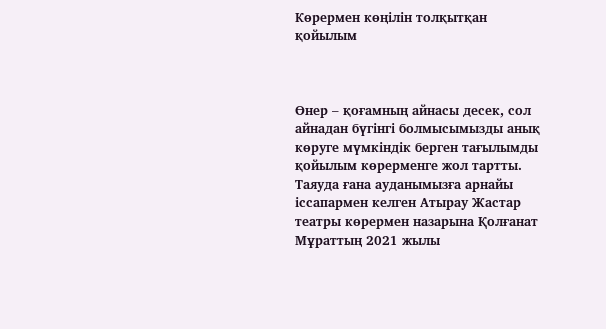Көрермен көңілін толқытқан қойылым



Өнер – қоғамның айнасы десек, сол айнадан бүгінгі болмысымызды анық көруге мүмкіндік берген тағылымды қойылым көрерменге жол тартты. Таяуда ғана ауданымызға арнайы іссапармен келген Атырау Жастар театры көрермен назарына Қолғанат Мұраттың 2021 жылы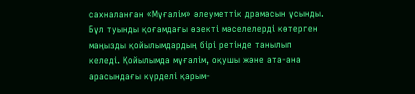сахналанған «Мұғалім» әлеуметтік драмасын ұсынды. Бұл туынды қоғамдағы өзекті мәселелерді көтерген маңызды қойылымдардың бірі ретінде танылып келеді. Қойылымда мұғалім, оқушы және ата-ана арасындағы күрделі қарым-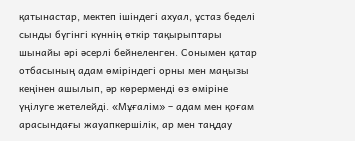қатынастар, мектеп ішіндегі ахуал, ұстаз беделі сынды бүгінгі күннің өткір тақырыптары шынайы әрі әсерлі бейнеленген. Сонымен қатар отбасының адам өміріндегі орны мен маңызы кеңінен ашылып, әр көрерменді өз өміріне үңілуге жетелейді. «Мұғалім» – адам мен қоғам арасындағы жауапкершілік, ар мен таңдау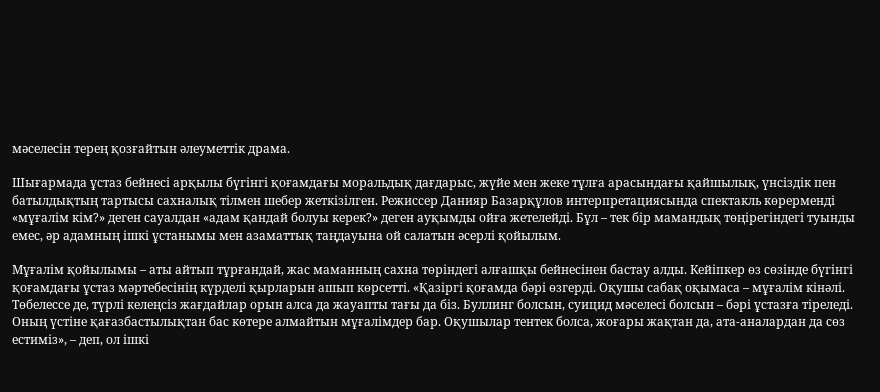мәселесін терең қозғайтын әлеуметтік драма.

Шығармада ұстаз бейнесі арқылы бүгінгі қоғамдағы моральдық дағдарыс, жүйе мен жеке тұлға арасындағы қайшылық, үнсіздік пен батылдықтың тартысы сахналық тілмен шебер жеткізілген. Режиссер Данияр Базарқұлов интерпретациясында спектакль көрерменді «мұғалім кім?» деген сауалдан «адам қандай болуы керек?» деген ауқымды ойға жетелейді. Бұл – тек бір мамандық төңірегіндегі туынды емес, әр адамның ішкі ұстанымы мен азаматтық таңдауына ой салатын әсерлі қойылым.

Мұғалім қойылымы – аты айтып тұрғандай, жас маманның сахна төріндегі алғашқы бейнесінен бастау алды. Кейіпкер өз сөзінде бүгінгі қоғамдағы ұстаз мәртебесінің күрделі қырларын ашып көрсетті. «Қазіргі қоғамда бәрі өзгерді. Оқушы сабақ оқымаса – мұғалім кінәлі. Төбелессе де, түрлі келеңсіз жағдайлар орын алса да жауапты тағы да біз. Буллинг болсын, суицид мәселесі болсын – бәрі ұстазға тіреледі. Оның үстіне қағазбастылықтан бас көтере алмайтын мұғалімдер бар. Оқушылар тентек болса, жоғары жақтан да, ата-аналардан да сөз естиміз», – деп, ол ішкі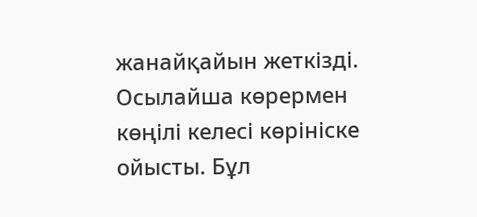жанайқайын жеткізді. Осылайша көрермен көңілі келесі көрініске ойысты. Бұл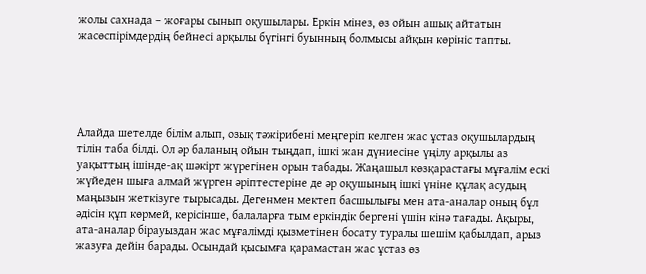жолы сахнада – жоғары сынып оқушылары. Еркін мінез, өз ойын ашық айтатын жасөспірімдердің бейнесі арқылы бүгінгі буынның болмысы айқын көрініс тапты.





Алайда шетелде білім алып, озық тәжірибені меңгеріп келген жас ұстаз оқушылардың тілін таба білді. Ол әр баланың ойын тыңдап, ішкі жан дүниесіне үңілу арқылы аз уақыттың ішінде-ақ шәкірт жүрегінен орын табады. Жаңашыл көзқарастағы мұғалім ескі жүйеден шыға алмай жүрген әріптестеріне де әр оқушының ішкі үніне құлақ асудың маңызын жеткізуге тырысады. Дегенмен мектеп басшылығы мен ата-аналар оның бұл әдісін құп көрмей, керісінше, балаларға тым еркіндік бергені үшін кінә тағады. Ақыры, ата-аналар бірауыздан жас мұғалімді қызметінен босату туралы шешім қабылдап, арыз жазуға дейін барады. Осындай қысымға қарамастан жас ұстаз өз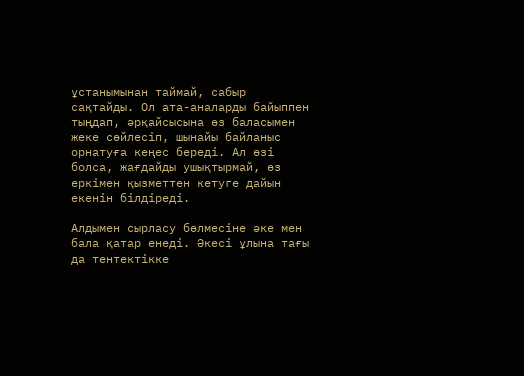ұстанымынан таймай, сабыр сақтайды. Ол ата-аналарды байыппен тыңдап, әрқайсысына өз баласымен жеке сөйлесіп, шынайы байланыс орнатуға кеңес береді. Ал өзі болса, жағдайды ушықтырмай, өз еркімен қызметтен кетуге дайын екенін білдіреді.

Алдымен сырласу бөлмесіне әке мен бала қатар енеді. Әкесі ұлына тағы да тентектікке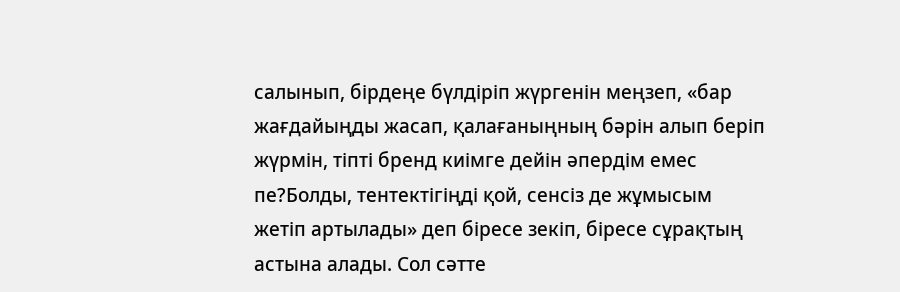салынып, бірдеңе бүлдіріп жүргенін меңзеп, «бар жағдайыңды жасап, қалағаныңның бәрін алып беріп жүрмін, тіпті бренд киімге дейін әпердім емес пе?Болды, тентектігіңді қой, сенсіз де жұмысым жетіп артылады» деп біресе зекіп, біресе сұрақтың астына алады. Сол сәтте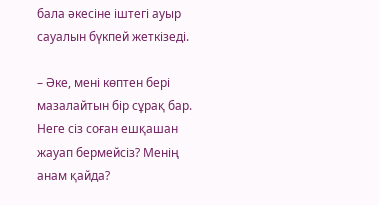бала әкесіне іштегі ауыр сауалын бүкпей жеткізеді.

– Әке, мені көптен бері мазалайтын бір сұрақ бар. Неге сіз соған ешқашан жауап бермейсіз? Менің анам қайда?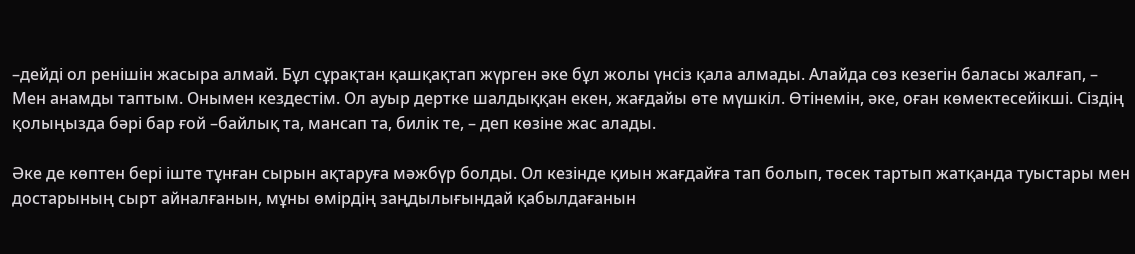–дейді ол ренішін жасыра алмай. Бұл сұрақтан қашқақтап жүрген әке бұл жолы үнсіз қала алмады. Алайда сөз кезегін баласы жалғап, – Мен анамды таптым. Онымен кездестім. Ол ауыр дертке шалдыққан екен, жағдайы өте мүшкіл. Өтінемін, әке, оған көмектесейікші. Сіздің қолыңызда бәрі бар ғой –байлық та, мансап та, билік те, – деп көзіне жас алады.

Әке де көптен бері іште тұнған сырын ақтаруға мәжбүр болды. Ол кезінде қиын жағдайға тап болып, төсек тартып жатқанда туыстары мен достарының сырт айналғанын, мұны өмірдің заңдылығындай қабылдағанын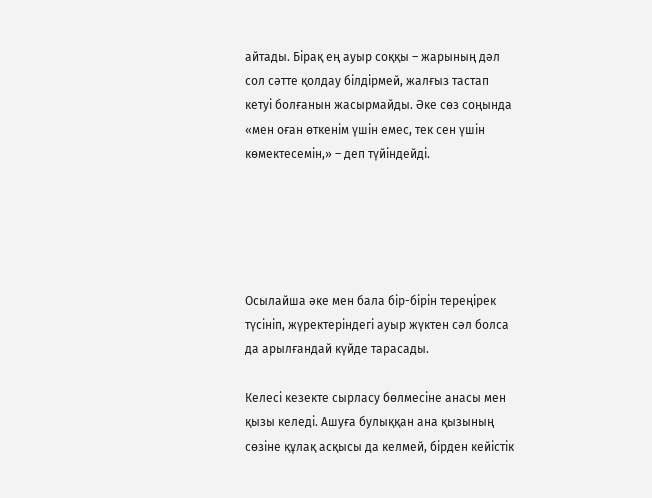айтады. Бірақ ең ауыр соққы – жарының дәл сол сәтте қолдау білдірмей, жалғыз тастап кетуі болғанын жасырмайды. Әке сөз соңында «мен оған өткенім үшін емес, тек сен үшін көмектесемін,» – деп түйіндейді.





Осылайша әке мен бала бір-бірін тереңірек түсініп, жүректеріндегі ауыр жүктен сәл болса да арылғандай күйде тарасады.

Келесі кезекте сырласу бөлмесіне анасы мен қызы келеді. Ашуға булыққан ана қызының сөзіне құлақ асқысы да келмей, бірден кейістік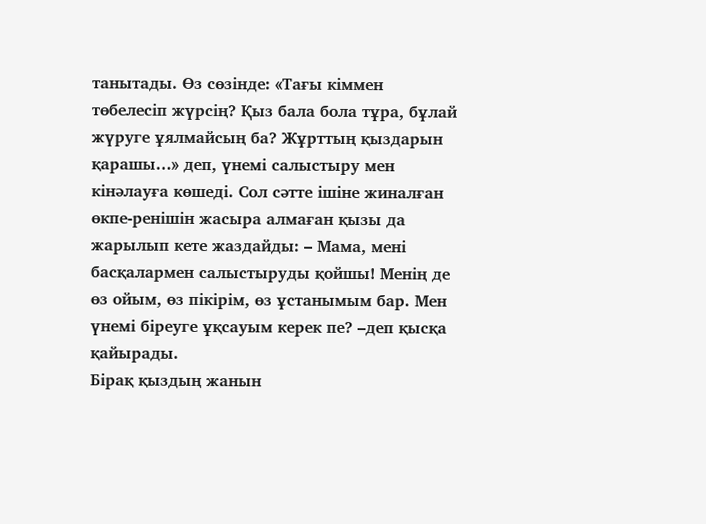танытады. Өз сөзінде: «Тағы кіммен төбелесіп жүрсің? Қыз бала бола тұра, бұлай жүруге ұялмайсың ба? Жұрттың қыздарын қарашы…» деп, үнемі салыстыру мен кінәлауға көшеді. Сол сәтте ішіне жиналған өкпе-ренішін жасыра алмаған қызы да жарылып кете жаздайды: – Мама, мені басқалармен салыстыруды қойшы! Менің де өз ойым, өз пікірім, өз ұстанымым бар. Мен үнемі біреуге ұқсауым керек пе? –деп қысқа қайырады.
Бірақ қыздың жанын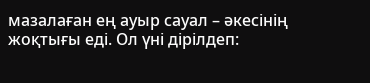мазалаған ең ауыр сауал – әкесінің жоқтығы еді. Ол үні дірілдеп: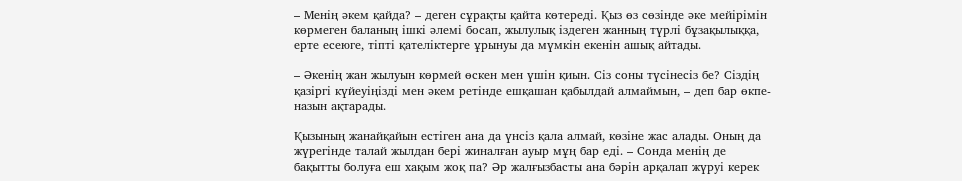– Менің әкем қайда? – деген сұрақты қайта көтереді. Қыз өз сөзінде әке мейірімін көрмеген баланың ішкі әлемі босап, жылулық іздеген жанның түрлі бұзақылыққа, ерте есеюге, тіпті қателіктерге ұрынуы да мүмкін екенін ашық айтады.

– Әкенің жан жылуын көрмей өскен мен үшін қиын. Сіз соны түсінесіз бе? Сіздің қазіргі күйеуіңізді мен әкем ретінде ешқашан қабылдай алмаймын, – деп бар өкпе-назын ақтарады.

Қызының жанайқайын естіген ана да үнсіз қала алмай, көзіне жас алады. Оның да жүрегінде талай жылдан бері жиналған ауыр мұң бар еді. – Сонда менің де бақытты болуға еш хақым жоқ па? Әр жалғызбасты ана бәрін арқалап жүруі керек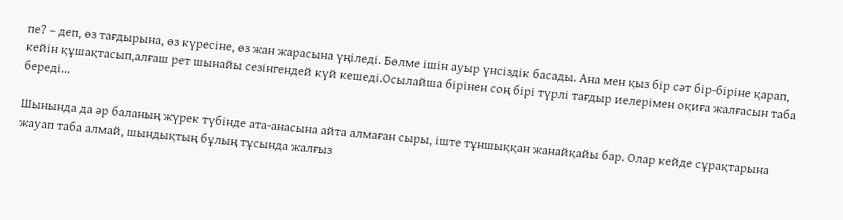пе? – деп, өз тағдырына, өз күресіне, өз жан жарасына үңіледі. Бөлме ішін ауыр үнсіздік басады. Ана мен қыз бір сәт бір-біріне қарап, кейін құшақтасып,алғаш рет шынайы сезінгендей күй кешеді.Осылайша бірінен соң бірі түрлі тағдыр иелерімен оқиға жалғасын таба береді...

Шынында да әр баланың жүрек түбінде ата-анасына айта алмаған сыры, іште тұншыққан жанайқайы бар. Олар кейде сұрақтарына жауап таба алмай, шындықтың бұлың тұсында жалғыз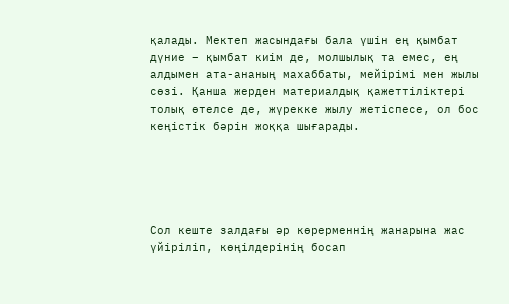қалады. Мектеп жасындағы бала үшін ең қымбат дүние – қымбат киім де, молшылық та емес, ең алдымен ата-ананың махаббаты, мейірімі мен жылы сөзі. Қанша жерден материалдық қажеттіліктері толық өтелсе де, жүрекке жылу жетіспесе, ол бос кеңістік бәрін жоққа шығарады.





Сол кеште залдағы әр көрерменнің жанарына жас үйіріліп, көңілдерінің босап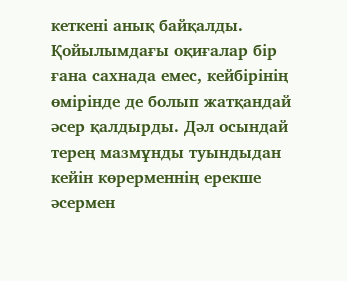кеткені анық байқалды. Қойылымдағы оқиғалар бір ғана сахнада емес, кейбірінің өмірінде де болып жатқандай әсер қалдырды. Дәл осындай терең мазмұнды туындыдан кейін көрерменнің ерекше әсермен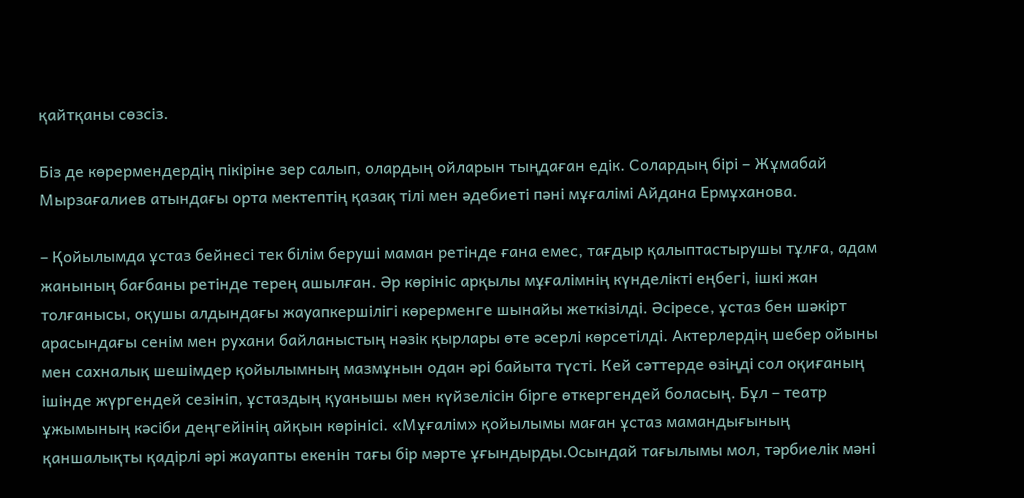қайтқаны сөзсіз.

Біз де көрермендердің пікіріне зер салып, олардың ойларын тыңдаған едік. Солардың бірі – Жұмабай Мырзағалиев атындағы орта мектептің қазақ тілі мен әдебиеті пәні мұғалімі Айдана Ермұханова.

– Қойылымда ұстаз бейнесі тек білім беруші маман ретінде ғана емес, тағдыр қалыптастырушы тұлға, адам жанының бағбаны ретінде терең ашылған. Әр көрініс арқылы мұғалімнің күнделікті еңбегі, ішкі жан толғанысы, оқушы алдындағы жауапкершілігі көрерменге шынайы жеткізілді. Әсіресе, ұстаз бен шәкірт арасындағы сенім мен рухани байланыстың нәзік қырлары өте әсерлі көрсетілді. Актерлердің шебер ойыны мен сахналық шешімдер қойылымның мазмұнын одан әрі байыта түсті. Кей сәттерде өзіңді сол оқиғаның ішінде жүргендей сезініп, ұстаздың қуанышы мен күйзелісін бірге өткергендей боласың. Бұл – театр ұжымының кәсіби деңгейінің айқын көрінісі. «Мұғалім» қойылымы маған ұстаз мамандығының қаншалықты қадірлі әрі жауапты екенін тағы бір мәрте ұғындырды.Осындай тағылымы мол, тәрбиелік мәні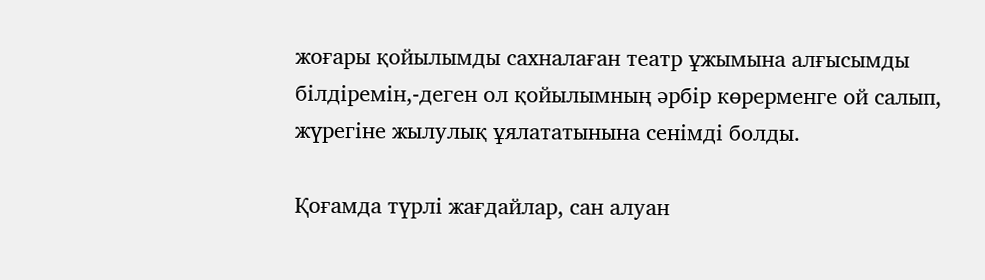жоғары қойылымды сахналаған театр ұжымына алғысымды білдіремін,-деген ол қойылымның әрбір көрерменге ой салып, жүрегіне жылулық ұялататынына сенімді болды.

Қоғамда түрлі жағдайлар, сан алуан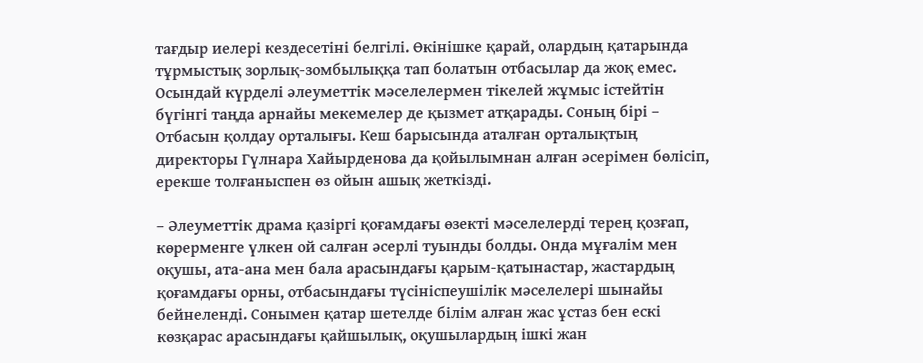тағдыр иелері кездесетіні белгілі. Өкінішке қарай, олардың қатарында тұрмыстық зорлық-зомбылыққа тап болатын отбасылар да жоқ емес. Осындай күрделі әлеуметтік мәселелермен тікелей жұмыс істейтін бүгінгі таңда арнайы мекемелер де қызмет атқарады. Соның бірі – Отбасын қолдау орталығы. Кеш барысында аталған орталықтың директоры Гүлнара Хайырденова да қойылымнан алған әсерімен бөлісіп, ерекше толғаныспен өз ойын ашық жеткізді.

– Әлеуметтік драма қазіргі қоғамдағы өзекті мәселелерді терең қозғап, көрерменге үлкен ой салған әсерлі туынды болды. Онда мұғалім мен оқушы, ата-ана мен бала арасындағы қарым-қатынастар, жастардың қоғамдағы орны, отбасындағы түсініспеушілік мәселелері шынайы бейнеленді. Сонымен қатар шетелде білім алған жас ұстаз бен ескі көзқарас арасындағы қайшылық, оқушылардың ішкі жан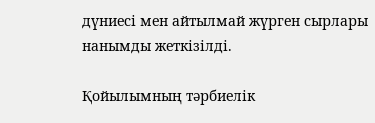дүниесі мен айтылмай жүрген сырлары нанымды жеткізілді.

Қойылымның тәрбиелік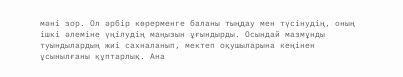мәні зор. Ол әрбір көрерменге баланы тыңдау мен түсінудің, оның ішкі әлеміне үңілудің маңызын ұғындырды. Осындай мазмұнды туындылардың жиі сахналанып, мектеп оқушыларына кеңінен ұсынылғаны құптарлық. Ана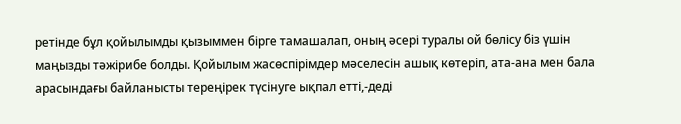ретінде бұл қойылымды қызыммен бірге тамашалап, оның әсері туралы ой бөлісу біз үшін маңызды тәжірибе болды. Қойылым жасөспірімдер мәселесін ашық көтеріп, ата-ана мен бала арасындағы байланысты тереңірек түсінуге ықпал етті,-деді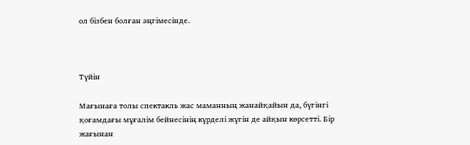ол бізбен болған әңгімесінде.



Түйін

Мағынаға толы спектакль жас маманның жанайқайын да, бүгінгі қоғамдағы мұғалім бейнесінің күрделі жүгін де айқын көрсетті. Бір жағынан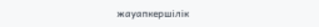жауапкершілік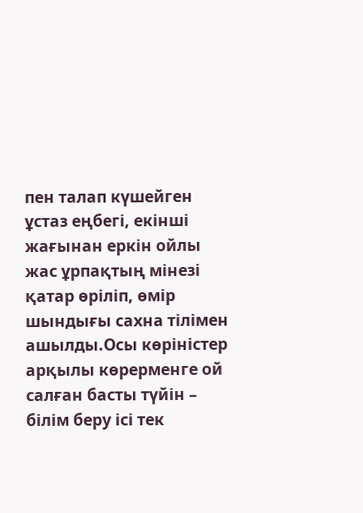пен талап күшейген ұстаз еңбегі, екінші жағынан еркін ойлы жас ұрпақтың мінезі қатар өріліп, өмір шындығы сахна тілімен ашылды.Осы көріністер арқылы көрерменге ой салған басты түйін – білім беру ісі тек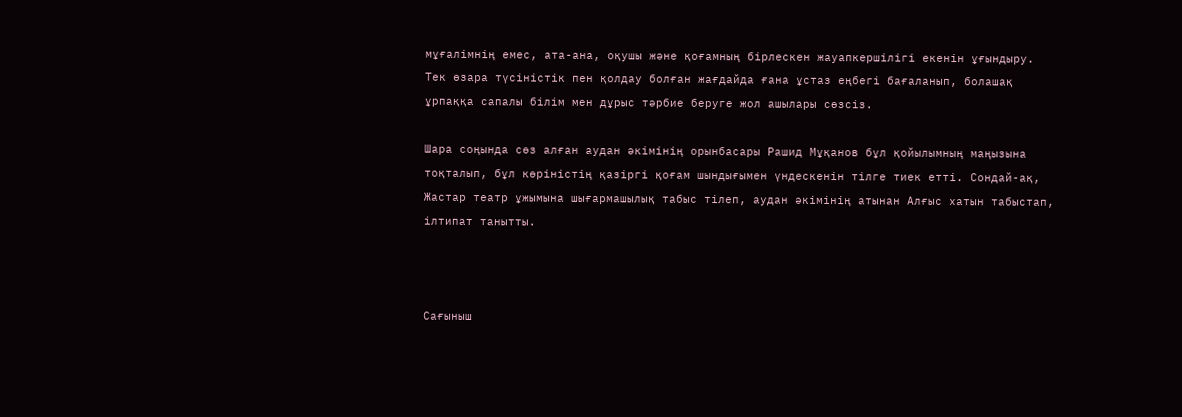мұғалімнің емес, ата-ана, оқушы және қоғамның бірлескен жауапкершілігі екенін ұғындыру. Тек өзара түсіністік пен қолдау болған жағдайда ғана ұстаз еңбегі бағаланып, болашақ ұрпаққа сапалы білім мен дұрыс тәрбие беруге жол ашылары сөзсіз.

Шара соңында сөз алған аудан әкімінің орынбасары Рашид Мұқанов бұл қойылымның маңызына тоқталып, бұл көріністің қазіргі қоғам шындығымен үндескенін тілге тиек етті. Сондай-ақ, Жастар театр ұжымына шығармашылық табыс тілеп, аудан әкімінің атынан Алғыс хатын табыстап, ілтипат танытты.



Сағыныш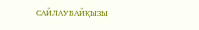САЙЛАУБАЙҚЫЗЫ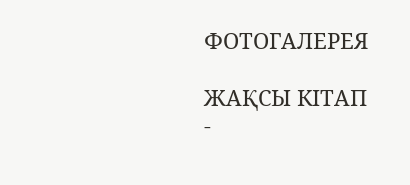ФОТОГАЛЕРЕЯ

ЖАҚСЫ КІТАП -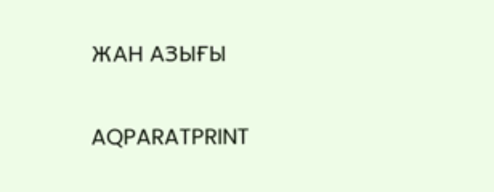ЖАН АЗЫҒЫ

AQPARATPRINT